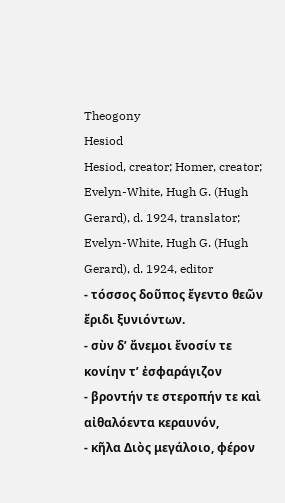Theogony
Hesiod
Hesiod, creator; Homer, creator; Evelyn-White, Hugh G. (Hugh Gerard), d. 1924, translator; Evelyn-White, Hugh G. (Hugh Gerard), d. 1924, editor
- τόσσος δοῦπος ἔγεντο θεῶν ἔριδι ξυνιόντων.
- σὺν δʼ ἄνεμοι ἔνοσίν τε κονίην τʼ ἐσφαράγιζον
- βροντήν τε στεροπήν τε καὶ αἰθαλόεντα κεραυνόν,
- κῆλα Διὸς μεγάλοιο, φέρον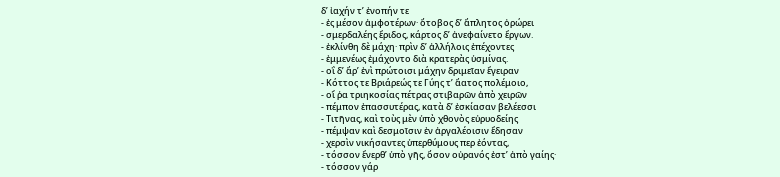δʼ ἰαχήν τʼ ἐνοπήν τε
- ἐς μέσον ἀμφοτέρων· ὄτοβος δʼ ἄπλητος ὀρώρει
- σμερδαλέης ἔριδος, κάρτος δʼ ἀνεφαίνετο ἔργων.
- ἐκλίνθη δὲ μάχη· πρὶν δʼ ἀλλήλοις ἐπέχοντες
- ἐμμενέως ἐμάχοντο διὰ κρατερὰς ὑσμίνας.
- οἳ δʼ ἄρʼ ἐνὶ πρώτοισι μάχην δριμεῖαν ἔγειραν
- Κόττος τε Βριάρεώς τε Γύης τʼ ἄατος πολέμοιο,
- οἵ ῥα τριηκοσίας πέτρας στιβαρῶν ἀπὸ χειρῶν
- πέμπον ἐπασσυτέρας, κατὰ δʼ ἐσκίασαν βελέεσσι
- Τιτῆνας, καὶ τοὺς μὲν ὑπὸ χθονὸς εὐρυοδείης
- πέμψαν καὶ δεσμοῖσιν ἐν ἀργαλέοισιν ἔδησαν
- χερσὶν νικήσαντες ὑπερθύμους περ ἐόντας,
- τόσσον ἔνερθʼ ὑπὸ γῆς, ὅσον οὐρανός ἐστʼ ἀπὸ γαίης·
- τόσσον γάρ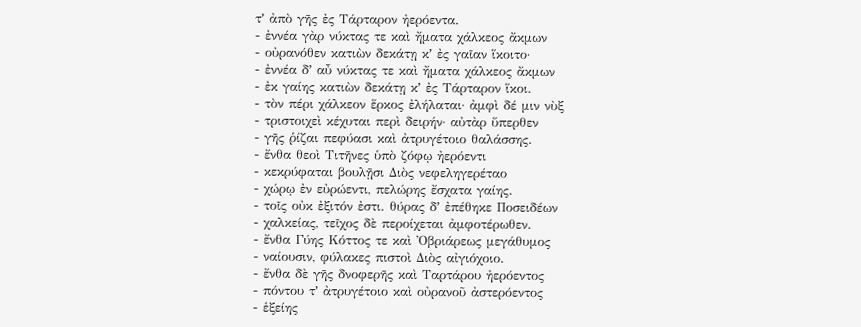τʼ ἀπὸ γῆς ἐς Τάρταρον ἠερόεντα.
- ἐννέα γὰρ νύκτας τε καὶ ἤματα χάλκεος ἄκμων
- οὐρανόθεν κατιὼν δεκάτῃ κʼ ἐς γαῖαν ἵκοιτο·
- ἐννέα δʼ αὖ νύκτας τε καὶ ἤματα χάλκεος ἄκμων
- ἐκ γαίης κατιὼν δεκάτῃ κʼ ἐς Τάρταρον ἵκοι.
- τὸν πέρι χάλκεον ἕρκος ἐλήλαται· ἀμφὶ δέ μιν νὺξ
- τριστοιχεὶ κέχυται περὶ δειρήν· αὐτὰρ ὕπερθεν
- γῆς ῥίζαι πεφύασι καὶ ἀτρυγέτοιο θαλάσσης.
- ἔνθα θεοὶ Τιτῆνες ὑπὸ ζόφῳ ἠερόεντι
- κεκρύφαται βουλῇσι Διὸς νεφεληγερέταο
- χώρῳ ἐν εὐρώεντι, πελώρης ἔσχατα γαίης.
- τοῖς οὐκ ἐξιτόν ἐστι. θύρας δʼ ἐπέθηκε Ποσειδέων
- χαλκείας, τεῖχος δὲ περοίχεται ἀμφοτέρωθεν.
- ἔνθα Γύης Κόττος τε καὶ Ὀβριάρεως μεγάθυμος
- ναίουσιν, φύλακες πιστοὶ Διὸς αἰγιόχοιο.
- ἔνθα δὲ γῆς δνοφερῆς καὶ Ταρτάρου ἠερόεντος
- πόντου τʼ ἀτρυγέτοιο καὶ οὐρανοῦ ἀστερόεντος
- ἑξείης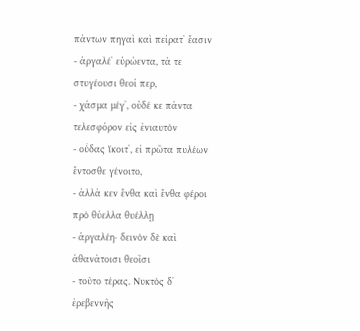πάντων πηγαὶ καὶ πείρατʼ ἔασιν
- ἀργαλέʼ εὐρώεντα, τά τε στυγέουσι θεοί περ,
- χάσμα μέγʼ, οὐδέ κε πάντα τελεσφόρον εἰς ἐνιαυτὸν
- οὖδας ἵκοιτʼ, εἰ πρῶτα πυλέων ἔντοσθε γένοιτο,
- ἀλλά κεν ἔνθα καὶ ἔνθα φέροι πρὸ θύελλα θυέλλῃ
- ἀργαλέη· δεινὸν δὲ καὶ ἀθανάτοισι θεοῖσι
- τοῦτο τέρας. Νυκτὸς δʼ ἐρεβεννῆς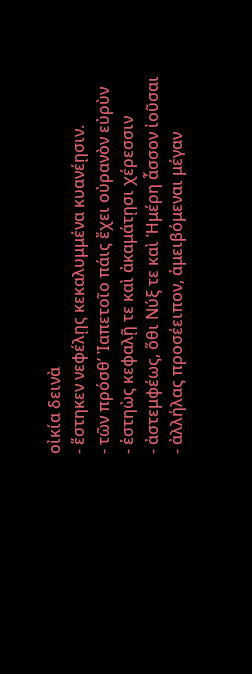οἰκία δεινὰ
- ἕστηκεν νεφέλῃς κεκαλυμμένα κυανέῃσιν.
- τῶν πρόσθʼ Ἰαπετοῖο πάις ἔχει οὐρανὸν εὐρὺν
- ἑστηὼς κεφαλῇ τε καὶ ἀκαμάτῃσι χέρεσσιν
- ἀστεμφέως, ὅθι Νύξ τε καὶ Ἡμέρη ἆσσον ἰοῦσαι
- ἀλλήλας προσέειπον, ἀμειβόμεναι μέγαν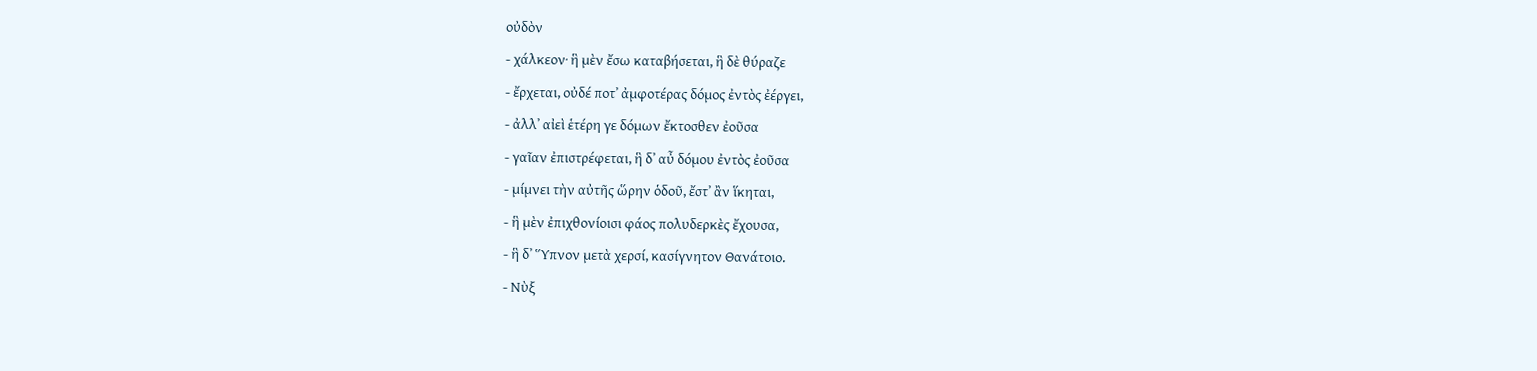οὐδὸν
- χάλκεον· ἣ μὲν ἔσω καταβήσεται, ἣ δὲ θύραζε
- ἔρχεται, οὐδέ ποτʼ ἀμφοτέρας δόμος ἐντὸς ἐέργει,
- ἀλλʼ αἰεὶ ἑτέρη γε δόμων ἔκτοσθεν ἐοῦσα
- γαῖαν ἐπιστρέφεται, ἣ δʼ αὖ δόμου ἐντὸς ἐοῦσα
- μίμνει τὴν αὐτῆς ὥρην ὁδοῦ, ἔστʼ ἂν ἵκηται,
- ἣ μὲν ἐπιχθονίοισι φάος πολυδερκὲς ἔχουσα,
- ἣ δʼ Ὕπνον μετὰ χερσί, κασίγνητον Θανάτοιο.
- Νὺξ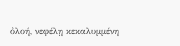ὀλοή, νεφέλῃ κεκαλυμμένη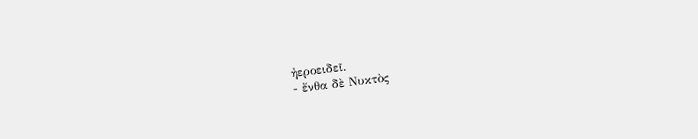ἠεροειδεῖ.
- ἔνθα δὲ Νυκτὸς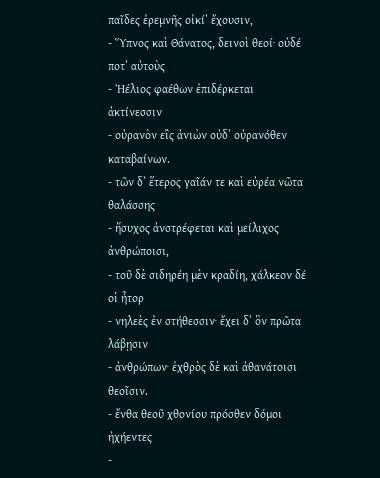παῖδες ἐρεμνῆς οἰκίʼ ἔχουσιν,
- Ὕπνος καὶ Θάνατος, δεινοὶ θεοί· οὐδέ ποτʼ αὐτοὺς
- Ἠέλιος φαέθων ἐπιδέρκεται ἀκτίνεσσιν
- οὐρανὸν εἲς ἀνιὼν οὐδʼ οὐρανόθεν καταβαίνων.
- τῶν δʼ ἕτερος γαῖάν τε καὶ εὐρέα νῶτα θαλάσσης
- ἥσυχος ἀνστρέφεται καὶ μείλιχος ἀνθρώποισι,
- τοῦ δὲ σιδηρέη μὲν κραδίη, χάλκεον δέ οἱ ἦτορ
- νηλεὲς ἐν στήθεσσιν· ἔχει δʼ ὃν πρῶτα λάβῃσιν
- ἀνθρώπων· ἐχθρὸς δὲ καὶ ἀθανάτοισι θεοῖσιν.
- ἔνθα θεοῦ χθονίου πρόσθεν δόμοι ἠχήεντες
-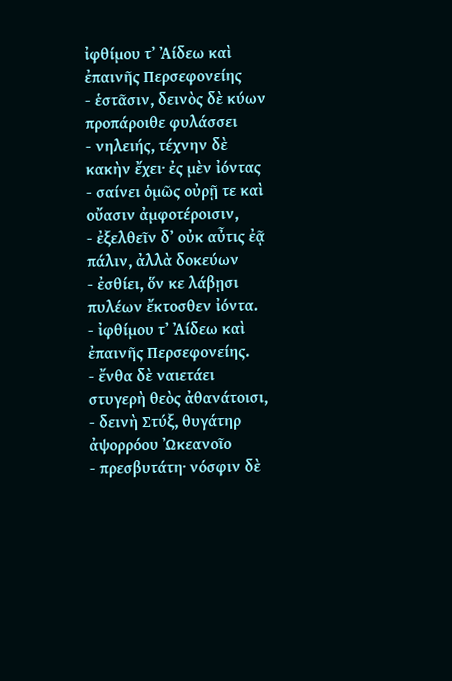ἰφθίμου τʼ Ἀίδεω καὶ ἐπαινῆς Περσεφονείης
- ἑστᾶσιν, δεινὸς δὲ κύων προπάροιθε φυλάσσει
- νηλειής, τέχνην δὲ κακὴν ἔχει· ἐς μὲν ἰόντας
- σαίνει ὁμῶς οὐρῇ τε καὶ οὔασιν ἀμφοτέροισιν,
- ἐξελθεῖν δʼ οὐκ αὖτις ἐᾷ πάλιν, ἀλλὰ δοκεύων
- ἐσθίει, ὅν κε λάβῃσι πυλέων ἔκτοσθεν ἰόντα.
- ἰφθίμου τʼ Ἀίδεω καὶ ἐπαινῆς Περσεφονείης.
- ἔνθα δὲ ναιετάει στυγερὴ θεὸς ἀθανάτοισι,
- δεινὴ Στύξ, θυγάτηρ ἀψορρόου Ὠκεανοῖο
- πρεσβυτάτη· νόσφιν δὲ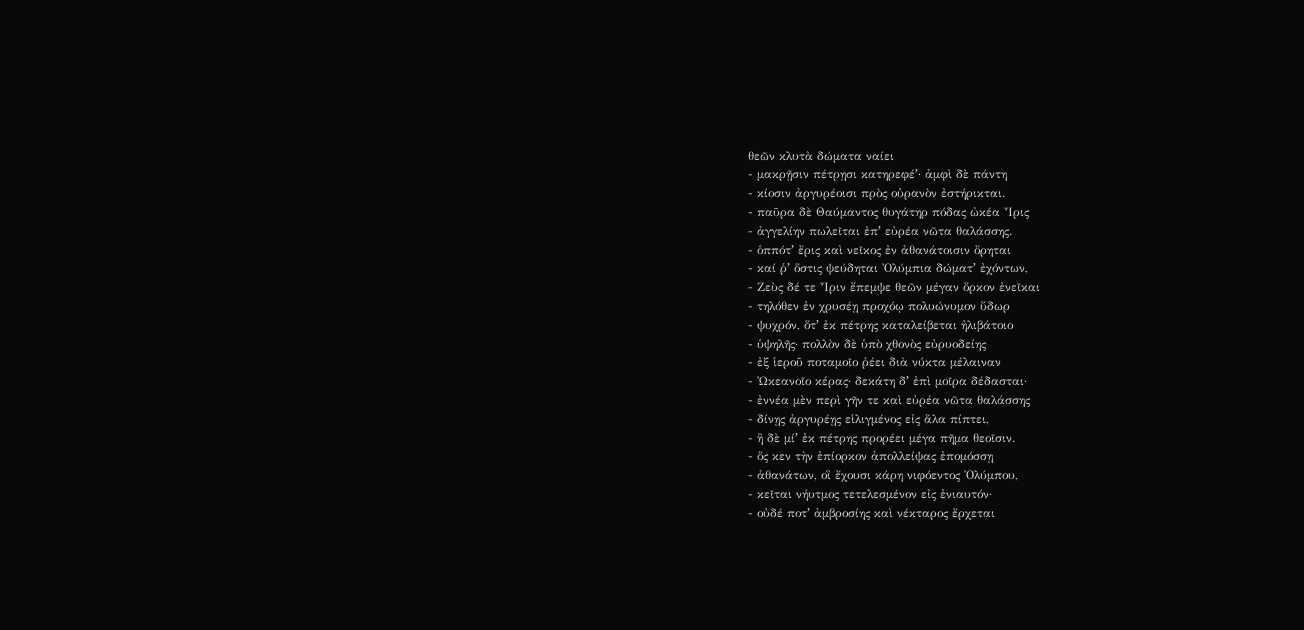θεῶν κλυτὰ δώματα ναίει
- μακρῇσιν πέτρῃσι κατηρεφέʼ· ἀμφὶ δὲ πάντη
- κίοσιν ἀργυρέοισι πρὸς οὐρανὸν ἐστήρικται.
- παῦρα δὲ Θαύμαντος θυγάτηρ πόδας ὠκέα Ἶρις
- ἀγγελίην πωλεῖται ἐπʼ εὐρέα νῶτα θαλάσσης.
- ὁππότʼ ἔρις καὶ νεῖκος ἐν ἀθανάτοισιν ὄρηται
- καί ῥʼ ὅστις ψεύδηται Ὀλύμπια δώματʼ ἐχόντων,
- Ζεὺς δέ τε Ἶριν ἔπεμψε θεῶν μέγαν ὅρκον ἐνεῖκαι
- τηλόθεν ἐν χρυσέῃ προχόῳ πολυώνυμον ὕδωρ
- ψυχρόν, ὅτʼ ἐκ πέτρης καταλείβεται ἠλιβάτοιο
- ὑψηλῆς· πολλὸν δὲ ὑπὸ χθονὸς εὐρυοδείης
- ἐξ ἱεροῦ ποταμοῖο ῥέει διὰ νύκτα μέλαιναν
- Ὠκεανοῖο κέρας· δεκάτη δʼ ἐπὶ μοῖρα δέδασται·
- ἐννέα μὲν περὶ γῆν τε καὶ εὐρέα νῶτα θαλάσσης
- δίνῃς ἀργυρέῃς εἱλιγμένος εἰς ἅλα πίπτει,
- ἣ δὲ μίʼ ἐκ πέτρης προρέει μέγα πῆμα θεοῖσιν.
- ὅς κεν τὴν ἐπίορκον ἀπολλείψας ἐπομόσσῃ
- ἀθανάτων, οἳ ἔχουσι κάρη νιφόεντος Ὀλύμπου,
- κεῖται νήυτμος τετελεσμένον εἰς ἐνιαυτόν·
- οὐδέ ποτʼ ἀμβροσίης καὶ νέκταρος ἔρχεται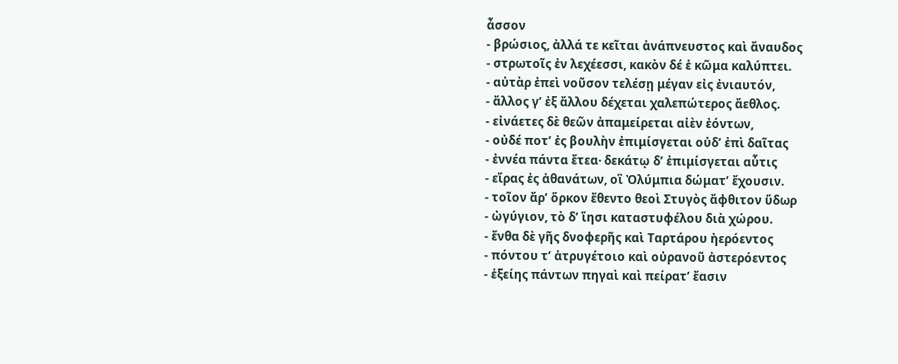ἆσσον
- βρώσιος, ἀλλά τε κεῖται ἀνάπνευστος καὶ ἄναυδος
- στρωτοῖς ἐν λεχέεσσι, κακὸν δέ ἑ κῶμα καλύπτει.
- αὐτὰρ ἐπεὶ νοῦσον τελέσῃ μέγαν εἰς ἐνιαυτόν,
- ἄλλος γʼ ἐξ ἄλλου δέχεται χαλεπώτερος ἄεθλος.
- εἰνάετες δὲ θεῶν ἀπαμείρεται αἰὲν ἐόντων,
- οὐδέ ποτʼ ἐς βουλὴν ἐπιμίσγεται οὐδʼ ἐπὶ δαῖτας
- ἐννέα πάντα ἔτεα· δεκάτῳ δʼ ἐπιμίσγεται αὖτις
- εἴρας ἐς ἀθανάτων, οἳ Ὀλύμπια δώματʼ ἔχουσιν.
- τοῖον ἄρʼ ὅρκον ἔθεντο θεοὶ Στυγὸς ἄφθιτον ὕδωρ
- ὠγύγιον, τὸ δʼ ἵησι καταστυφέλου διὰ χώρου.
- ἔνθα δὲ γῆς δνοφερῆς καὶ Ταρτάρου ἠερόεντος
- πόντου τʼ ἀτρυγέτοιο καὶ οὐρανοῦ ἀστερόεντος
- ἑξείης πάντων πηγαὶ καὶ πείρατʼ ἔασιν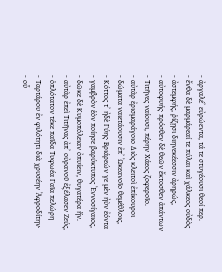- ἀργαλέʼ εὐρώεντα, τά τε στυγέουσι θεοί περ.
- ἔνθα δὲ μαρμάρεαί τε πύλαι καὶ χάλκεος οὐδὸς
- ἀστεμφής, ῥίζῃσι διηνεκέεσσιν ἀρηρώς,
- αὐτοφυής· πρόσθεν δὲ θεῶν ἔκτοσθεν ἁπάντων
- Τιτῆνες ναίουσι, πέρην Χάεος ζοφεροῖο.
- αὐτὰρ ἐρισμαράγοιο Διὸς κλειτοὶ ἐπίκουροι
- δώματα ναιετάουσιν ἐπʼ Ὠκεανοῖο θεμέθλοις,
- Κόττος τʼ ἠδὲ Γύης· Βριάρεών γε μὲν ἠὺν ἐόντα
- γαμβρὸν ἑὸν ποίησε βαρύκτυπος Ἐννοσίγαιος,
- δῶκε δὲ Κυμοπόλειαν ὀπυίειν, θυγατέρα ἥν.
- αὐτὰρ ἐπεὶ Τιτῆνας ἀπʼ οὐρανοῦ ἐξέλασεν Ζεύς,
- ὁπλότατον τέκε παῖδα Τυφωέα Γαῖα πελώρη
- Ταρτάρου ἐν φιλότητι διὰ χρυσέην Ἀφροδίτην·
- οὗ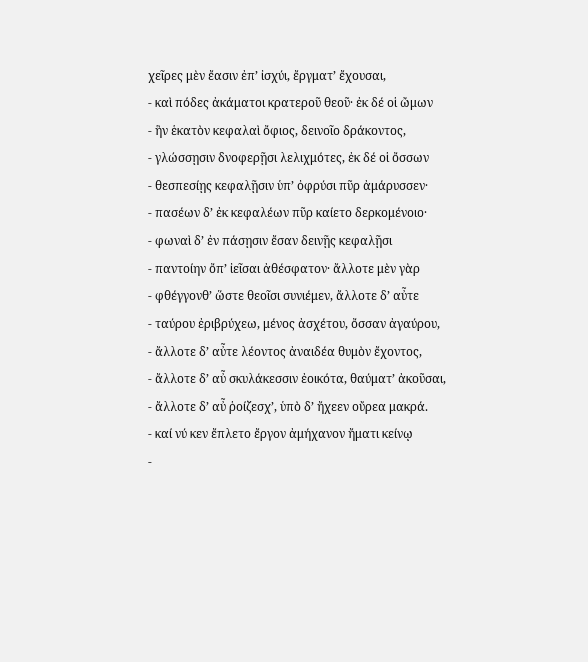χεῖρες μὲν ἔασιν ἐπʼ ἰσχύι, ἔργματʼ ἔχουσαι,
- καὶ πόδες ἀκάματοι κρατεροῦ θεοῦ· ἐκ δέ οἱ ὤμων
- ἣν ἑκατὸν κεφαλαὶ ὄφιος, δεινοῖο δράκοντος,
- γλώσσῃσιν δνοφερῇσι λελιχμότες, ἐκ δέ οἱ ὄσσων
- θεσπεσίῃς κεφαλῇσιν ὑπʼ ὀφρύσι πῦρ ἀμάρυσσεν·
- πασέων δʼ ἐκ κεφαλέων πῦρ καίετο δερκομένοιο·
- φωναὶ δʼ ἐν πάσῃσιν ἔσαν δεινῇς κεφαλῇσι
- παντοίην ὄπʼ ἰεῖσαι ἀθέσφατον· ἄλλοτε μὲν γὰρ
- φθέγγονθʼ ὥστε θεοῖσι συνιέμεν, ἄλλοτε δʼ αὖτε
- ταύρου ἐριβρύχεω, μένος ἀσχέτου, ὄσσαν ἀγαύρου,
- ἄλλοτε δʼ αὖτε λέοντος ἀναιδέα θυμὸν ἔχοντος,
- ἄλλοτε δʼ αὖ σκυλάκεσσιν ἐοικότα, θαύματʼ ἀκοῦσαι,
- ἄλλοτε δʼ αὖ ῥοίζεσχʼ, ὑπὸ δʼ ἤχεεν οὔρεα μακρά.
- καί νύ κεν ἔπλετο ἔργον ἀμήχανον ἤματι κείνῳ
-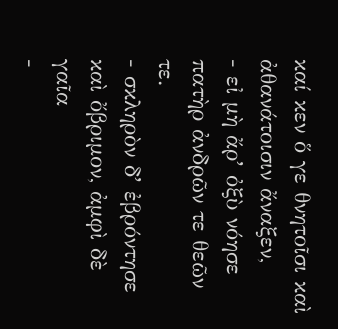καί κεν ὅ γε θνητοῖσι καὶ ἀθανάτοισιν ἄναξεν,
- εἰ μὴ ἄρʼ ὀξὺ νόησε πατὴρ ἀνδρῶν τε θεῶν τε.
- σκληρὸν δʼ ἐβρόντησε καὶ ὄβριμον, ἀμφὶ δὲ γαῖα
-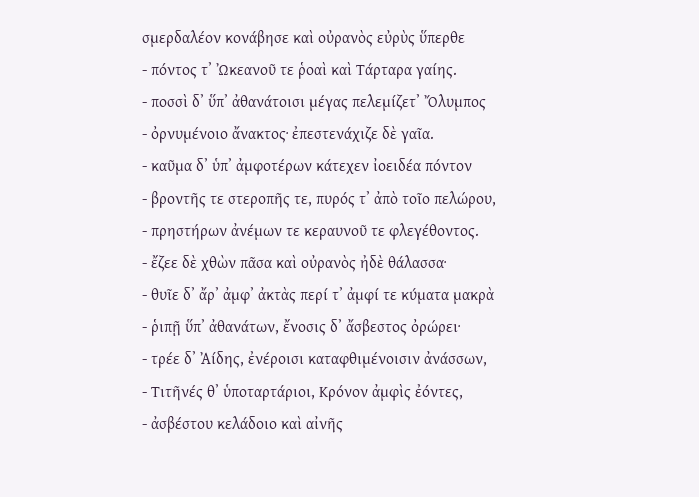σμερδαλέον κονάβησε καὶ οὐρανὸς εὐρὺς ὕπερθε
- πόντος τʼ Ὠκεανοῦ τε ῥοαὶ καὶ Τάρταρα γαίης.
- ποσσὶ δʼ ὕπʼ ἀθανάτοισι μέγας πελεμίζετʼ Ὄλυμπος
- ὀρνυμένοιο ἄνακτος· ἐπεστενάχιζε δὲ γαῖα.
- καῦμα δʼ ὑπʼ ἀμφοτέρων κάτεχεν ἰοειδέα πόντον
- βροντῆς τε στεροπῆς τε, πυρός τʼ ἀπὸ τοῖο πελώρου,
- πρηστήρων ἀνέμων τε κεραυνοῦ τε φλεγέθοντος.
- ἔζεε δὲ χθὼν πᾶσα καὶ οὐρανὸς ἠδὲ θάλασσα·
- θυῖε δʼ ἄρʼ ἀμφʼ ἀκτὰς περί τʼ ἀμφί τε κύματα μακρὰ
- ῥιπῇ ὕπʼ ἀθανάτων, ἔνοσις δʼ ἄσβεστος ὀρώρει·
- τρέε δʼ Ἀίδης, ἐνέροισι καταφθιμένοισιν ἀνάσσων,
- Τιτῆνές θʼ ὑποταρτάριοι, Κρόνον ἀμφὶς ἐόντες,
- ἀσβέστου κελάδοιο καὶ αἰνῆς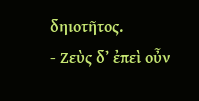δηιοτῆτος.
- Ζεὺς δʼ ἐπεὶ οὖν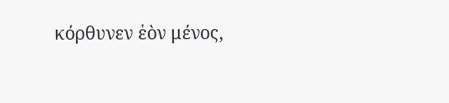κόρθυνεν ἑὸν μένος,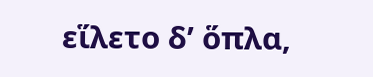εἵλετο δʼ ὅπλα,